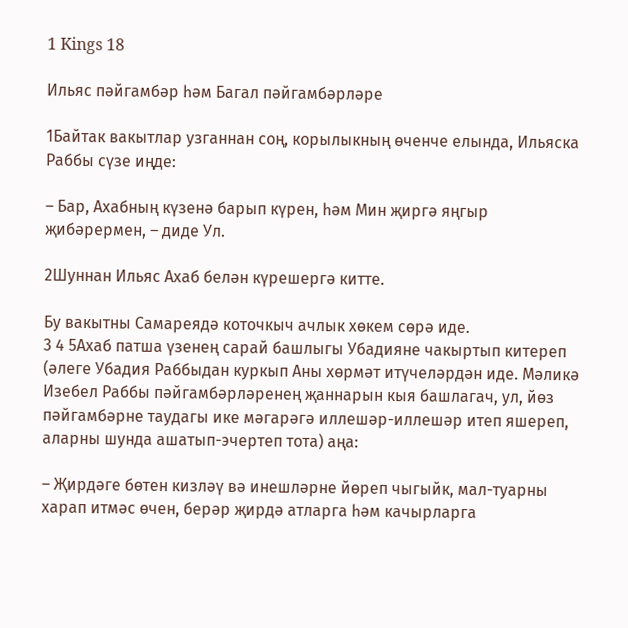1 Kings 18

Ильяс пәйгамбәр һәм Багал пәйгамбәрләре

1Байтак вакытлар узганнан соң, корылыкның өченче елында, Ильяска Раббы сүзе иңде:

– Бар, Ахабның күзенә барып күрен, һәм Мин җиргә яңгыр җибәрермен, – диде Ул.

2Шуннан Ильяс Ахаб белән күрешергә китте.

Бу вакытны Самареядә коточкыч ачлык хөкем сөрә иде.
3 4 5Ахаб патша үзенең сарай башлыгы Убадияне чакыртып китереп (әлеге Убадия Раббыдан куркып Аны хөрмәт итүчеләрдән иде. Мәликә Изебел Раббы пәйгамбәрләренең җаннарын кыя башлагач, ул, йөз пәйгамбәрне таудагы ике мәгарәгә иллешәр-иллешәр итеп яшереп, аларны шунда ашатып-эчертеп тота) аңа:

– Җирдәге бөтен кизләү вә инешләрне йөреп чыгыйк, мал-туарны харап итмәс өчен, берәр җирдә атларга һәм качырларга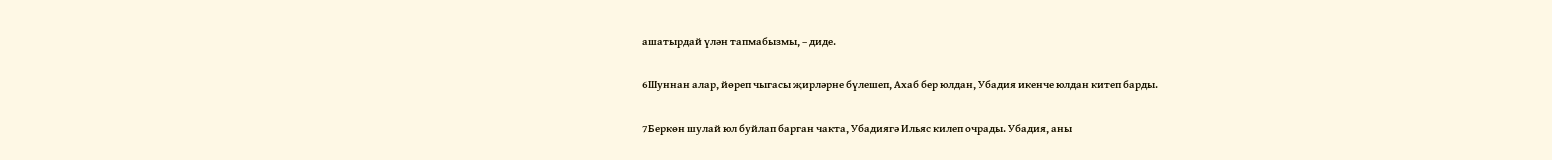ашатырдай үлән тапмабызмы, – диде.

6Шуннан алар, йөреп чыгасы җирләрне бүлешеп, Ахаб бер юлдан, Убадия икенче юлдан китеп барды.

7Беркөн шулай юл буйлап барган чакта, Убадиягә Ильяс килеп очрады. Убадия, аны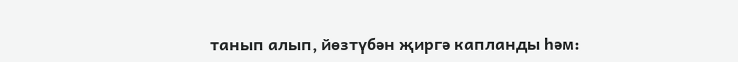танып алып, йөзтүбән җиргә капланды һәм: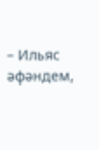– Ильяс әфәндем,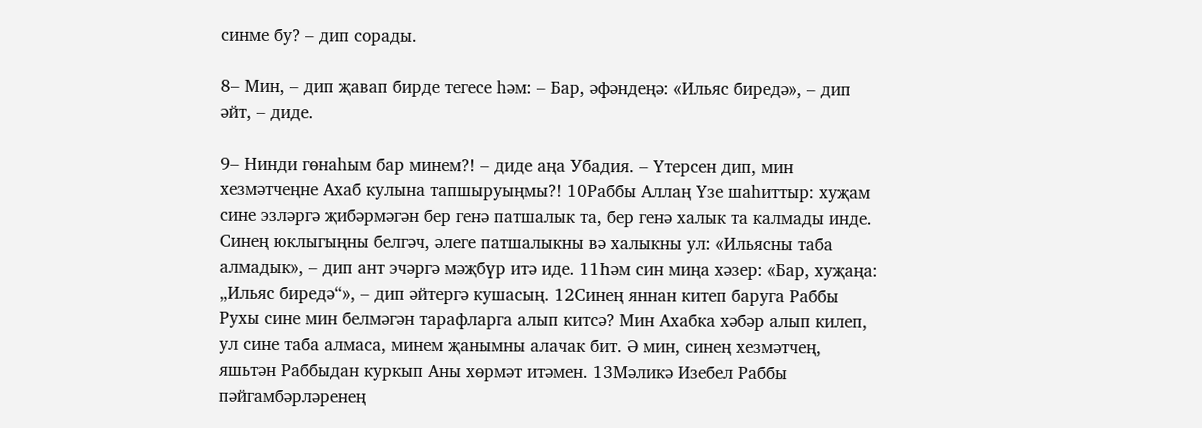синме бу? – дип сорады.

8– Мин, – дип җавап бирде тегесе һәм: – Бар, әфәндеңә: «Ильяс биредә», – дип әйт, – диде.

9– Нинди гөнаһым бар минем?! – диде аңа Убадия. – Үтерсен дип, мин хезмәтчеңне Ахаб кулына тапшыруыңмы?! 10Раббы Аллаң Үзе шаһиттыр: хуҗам сине эзләргә җибәрмәгән бер генә патшалык та, бер генә халык та калмады инде. Синең юклыгыңны белгәч, әлеге патшалыкны вә халыкны ул: «Ильясны таба алмадык», – дип ант эчәргә мәҗбүр итә иде. 11Һәм син миңа хәзер: «Бар, хуҗаңа: „Ильяс биредә“», – дип әйтергә кушасың. 12Синең яннан китеп баруга Раббы Рухы сине мин белмәгән тарафларга алып китсә? Мин Ахабка хәбәр алып килеп, ул сине таба алмаса, минем җанымны алачак бит. Ә мин, синең хезмәтчең, яшьтән Раббыдан куркып Аны хөрмәт итәмен. 13Мәликә Изебел Раббы пәйгамбәрләренең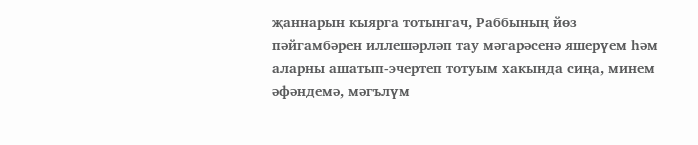җаннарын кыярга тотынгач, Раббының йөз пәйгамбәрен иллешәрләп тау мәгарәсенә яшерүем һәм аларны ашатып-эчертеп тотуым хакында сиңа, минем әфәндемә, мәгълүм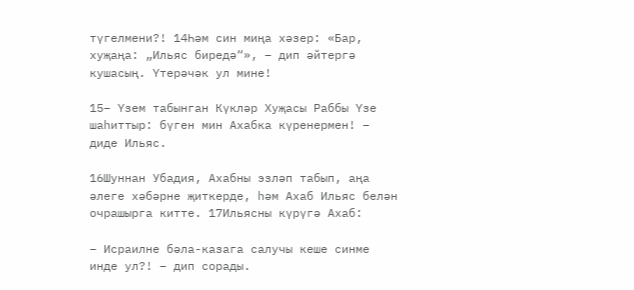түгелмени?! 14Һәм син миңа хәзер: «Бар, хуҗаңа: „Ильяс биредә“», – дип әйтергә кушасың. Үтерәчәк ул мине!

15– Үзем табынган Күкләр Хуҗасы Раббы Үзе шаһиттыр: бүген мин Ахабка күренермен! – диде Ильяс.

16Шуннан Убадия, Ахабны эзләп табып, аңа әлеге хәбәрне җиткерде, һәм Ахаб Ильяс белән очрашырга китте. 17Ильясны күрүгә Ахаб:

– Исраилне бәла-казага салучы кеше синме инде ул?! – дип сорады.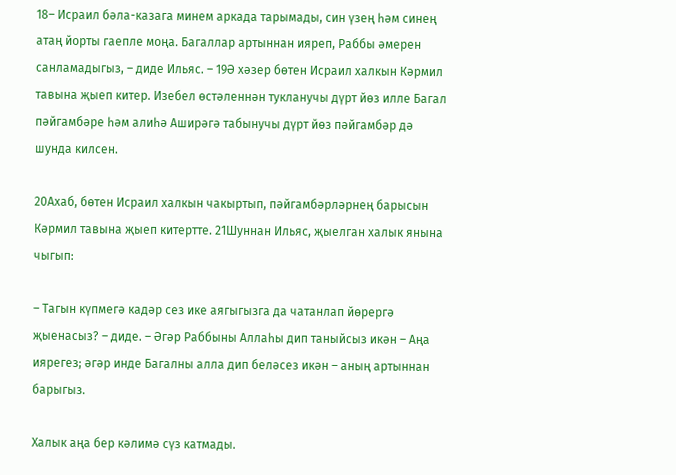18– Исраил бәла-казага минем аркада тарымады, син үзең һәм синең атаң йорты гаепле моңа. Багаллар артыннан ияреп, Раббы әмерен санламадыгыз, – диде Ильяс. – 19Ә хәзер бөтен Исраил халкын Кәрмил тавына җыеп китер. Изебел өстәленнән тукланучы дүрт йөз илле Багал пәйгамбәре һәм алиһә Аширәгә табынучы дүрт йөз пәйгамбәр дә шунда килсен.

20Ахаб, бөтен Исраил халкын чакыртып, пәйгамбәрләрнең барысын Кәрмил тавына җыеп китертте. 21Шуннан Ильяс, җыелган халык янына чыгып:

– Тагын күпмегә кадәр сез ике аягыгызга да чатанлап йөрергә җыенасыз? – диде. – Әгәр Раббыны Аллаһы дип таныйсыз икән – Аңа иярегез; әгәр инде Багалны алла дип беләсез икән – аның артыннан барыгыз.

Халык аңа бер кәлимә сүз катмады.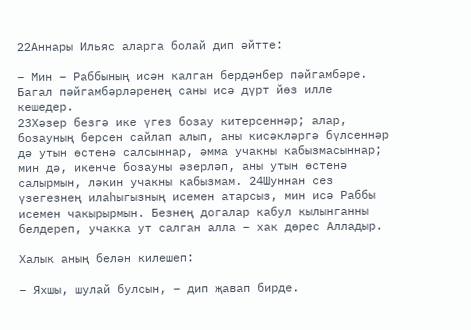22Аннары Ильяс аларга болай дип әйтте:

– Мин – Раббының исән калган бердәнбер пәйгамбәре. Багал пәйгамбәрләренең саны исә дүрт йөз илле кешедер.
23Хәзер безгә ике үгез бозау китерсеннәр; алар, бозауның берсен сайлап алып, аны кисәкләргә бүлсеннәр дә утын өстенә салсыннар, әмма учакны кабызмасыннар; мин дә, икенче бозауны әзерләп, аны утын өстенә салырмын, ләкин учакны кабызмам. 24Шуннан сез үзегезнең илаһыгызның исемен атарсыз, мин исә Раббы исемен чакырырмын. Безнең догалар кабул кылынганны белдереп, учакка ут салган алла – хак дөрес Алладыр.

Халык аның белән килешеп:

– Яхшы, шулай булсын, – дип җавап бирде.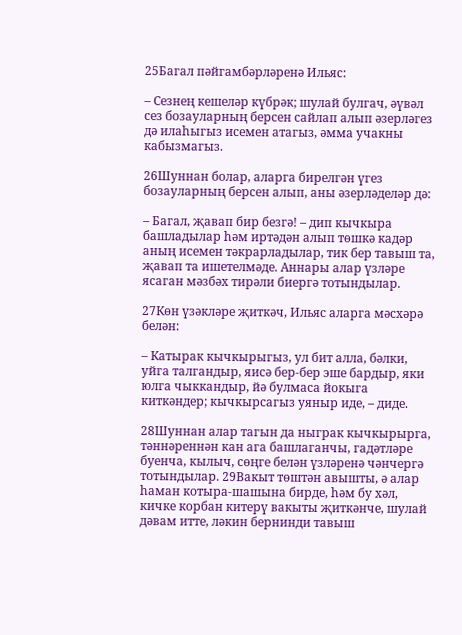25Багал пәйгамбәрләренә Ильяс:

– Сезнең кешеләр күбрәк; шулай булгач, әүвәл сез бозауларның берсен сайлап алып әзерләгез дә илаһыгыз исемен атагыз, әмма учакны кабызмагыз.

26Шуннан болар, аларга бирелгән үгез бозауларның берсен алып, аны әзерләделәр дә:

– Багал, җавап бир безгә! – дип кычкыра башладылар һәм иртәдән алып төшкә кадәр аның исемен тәкрарладылар, тик бер тавыш та, җавап та ишетелмәде. Аннары алар үзләре ясаган мәзбәх тирәли биергә тотындылар.

27Көн үзәкләре җиткәч, Ильяс аларга мәсхәрә белән:

– Катырак кычкырыгыз, ул бит алла, бәлки, уйга талгандыр, яисә бер-бер эше бардыр, яки юлга чыккандыр, йә булмаса йокыга киткәндер; кычкырсагыз уяныр иде, – диде.

28Шуннан алар тагын да ныграк кычкырырга, тәннәреннән кан ага башлаганчы, гадәтләре буенча, кылыч, сөңге белән үзләренә чәнчергә тотындылар. 29Вакыт төштән авышты, ә алар һаман котыра-шашына бирде, һәм бу хәл, кичке корбан китерү вакыты җиткәнче, шулай дәвам итте, ләкин бернинди тавыш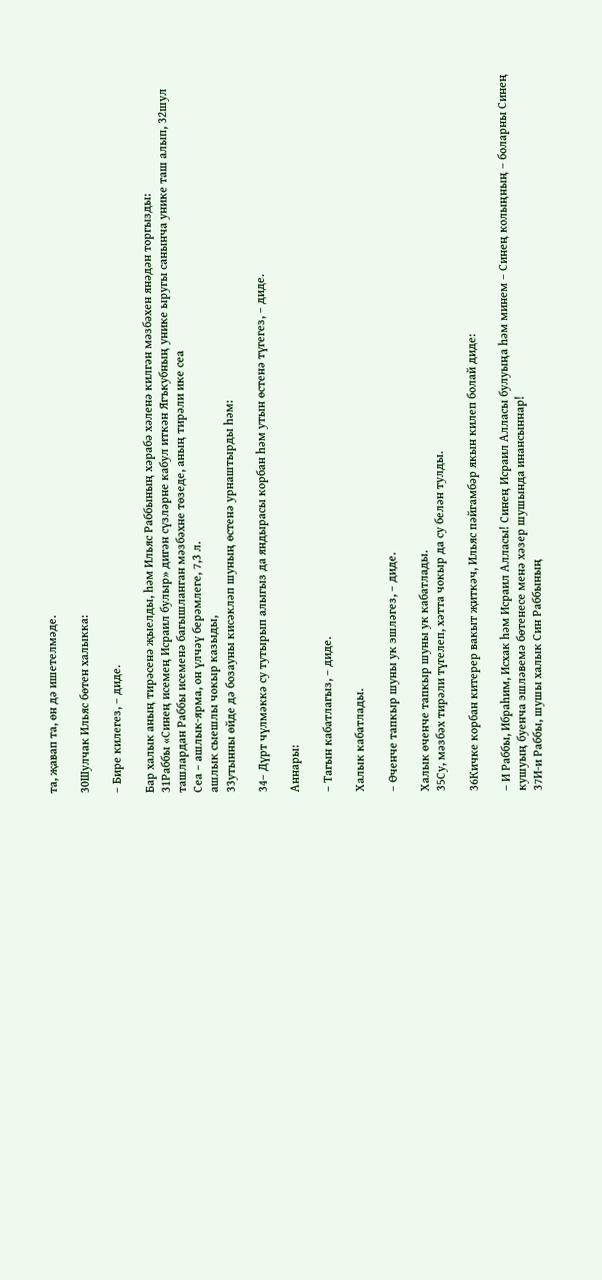та, җавап та, өн дә ишетелмәде.

30Шулчак Ильяс бөтен халыкка:

– Бире килегез, – диде.

Бар халык аның тирәсенә җыелды, һәм Ильяс Раббының хәрабә хәленә килгән мәзбәхен янәдән торгызды:
31Раббы «Синең исемең Исраил булыр» дигән сүзләрне кабул иткән Ягъкубның унике ыругы санынча унике таш алып, 32шул ташлардан Раббы исеменә багышланган мәзбәхне төзеде, аның тирәли ике сеа
Сеа – ашлык-ярма, он үлчәү берәмлеге, 7,3 л.
ашлык сыешлы чокыр казыды,
33утынны өйде дә бозауны кисәкләп шуның өстенә урнаштырды һәм:

34– Дүрт чүлмәккә су тутырып алыгыз да яндырасы корбан һәм утын өстенә түгегез, – диде.

Аннары:

– Тагын кабатлагыз, – диде.

Халык кабатлады.

– Өченче тапкыр шуны ук эшләгез, – диде.

Халык өченче тапкыр шуны ук кабатлады.
35Су, мәзбәх тирәли түгелеп, хәтта чокыр да су белән тулды.

36Кичке корбан китерер вакыт җиткәч, Ильяс пәйгамбәр якын килеп болай диде:

– И Раббы, Ибраһим, Исхак һәм Исраил Алласы! Синең Исраил Алласы булуыңа һәм минем – Синең колыңның – боларны Синең кушуың буенча эшләвемә бөтенесе менә хәзер шушында инансыннар!
37И-и Раббы, шушы халык Син Раббының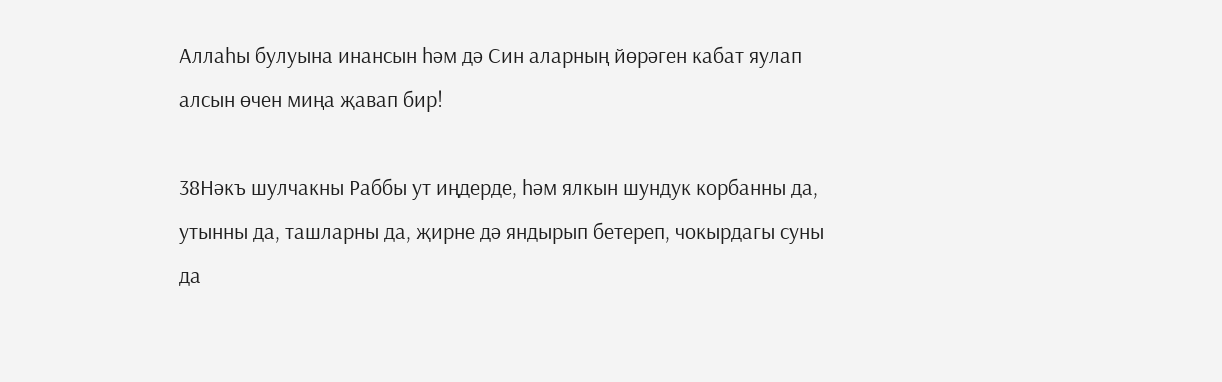Аллаһы булуына инансын һәм дә Син аларның йөрәген кабат яулап алсын өчен миңа җавап бир!

38Нәкъ шулчакны Раббы ут иңдерде, һәм ялкын шундук корбанны да, утынны да, ташларны да, җирне дә яндырып бетереп, чокырдагы суны да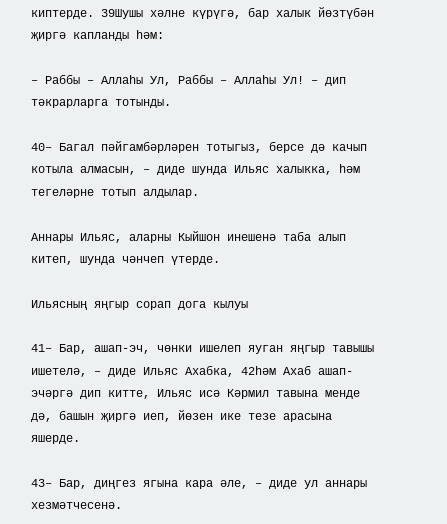киптерде. 39Шушы хәлне күрүгә, бар халык йөзтүбән җиргә капланды һәм:

– Раббы – Аллаһы Ул, Раббы – Аллаһы Ул! – дип тәкрарларга тотынды.

40– Багал пәйгамбәрләрен тотыгыз, берсе дә качып котыла алмасын, – диде шунда Ильяс халыкка, һәм тегеләрне тотып алдылар.

Аннары Ильяс, аларны Кыйшон инешенә таба алып китеп, шунда чәнчеп үтерде.

Ильясның яңгыр сорап дога кылуы

41– Бар, ашап-эч, чөнки ишелеп яуган яңгыр тавышы ишетелә, – диде Ильяс Ахабка, 42һәм Ахаб ашап-эчәргә дип китте, Ильяс исә Кәрмил тавына менде дә, башын җиргә иеп, йөзен ике тезе арасына яшерде.

43– Бар, диңгез ягына кара әле, – диде ул аннары хезмәтчесенә.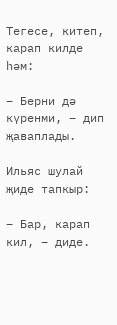Тегесе, китеп, карап килде һәм:

– Берни дә күренми, – дип җаваплады.

Ильяс шулай җиде тапкыр:

– Бар, карап кил, – диде.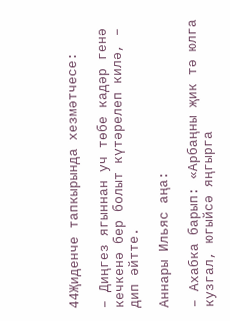44Җиденче тапкырында хезмәтчесе:

– Диңгез ягыннан уч төбе кадәр генә кечкенә бер болыт күтәрелеп килә, – дип әйтте.

Аннары Ильяс аңа:

– Ахабка барып: «Арбаңны җик тә юлга кузгал, югыйсә яңгырга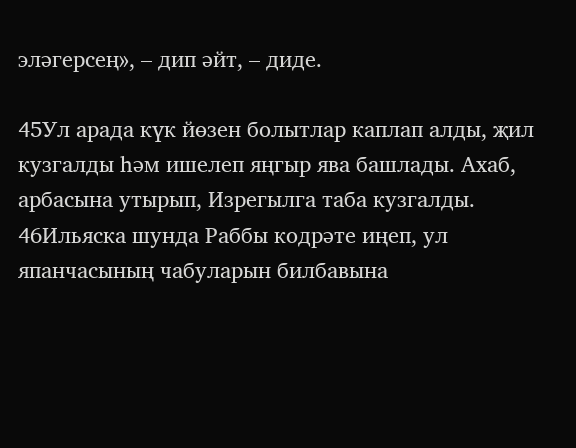эләгерсең», – дип әйт, – диде.

45Ул арада күк йөзен болытлар каплап алды, җил кузгалды һәм ишелеп яңгыр ява башлады. Ахаб, арбасына утырып, Изрегылга таба кузгалды. 46Ильяска шунда Раббы кодрәте иңеп, ул япанчасының чабуларын билбавына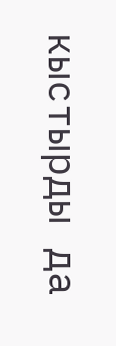кыстырды да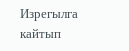Изрегылга кайтып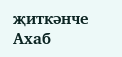җиткәнче Ахаб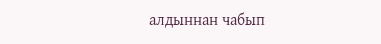алдыннан чабып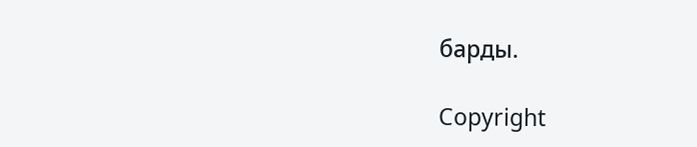барды.

Copyright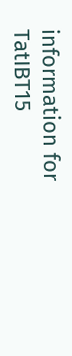information for TatIBT15